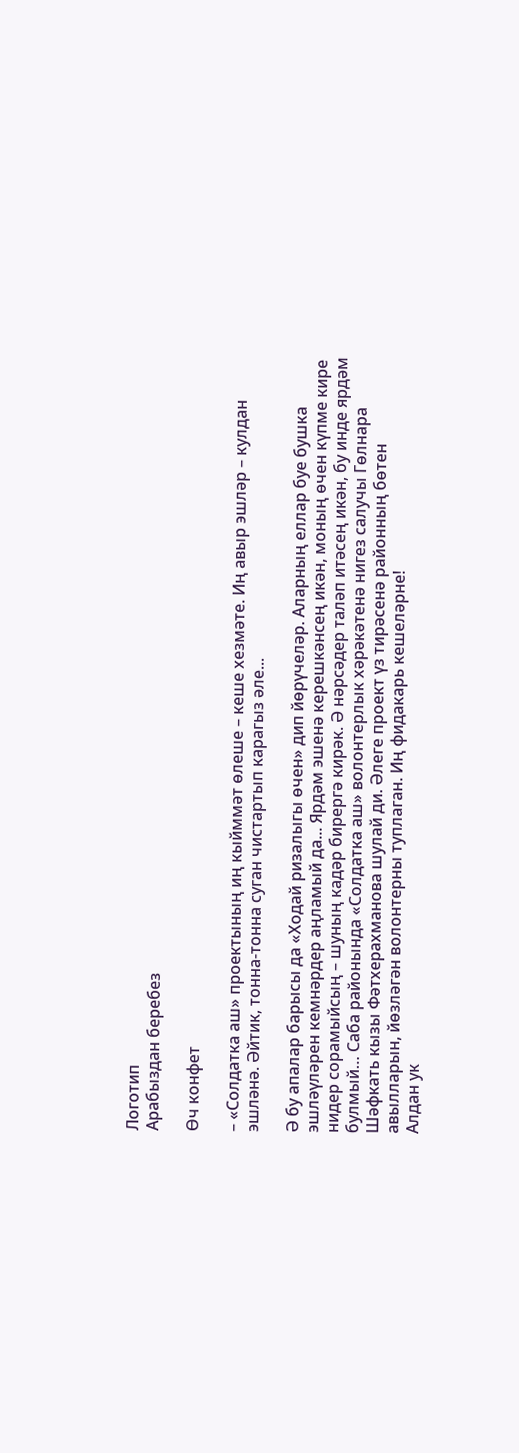Логотип
Арабыздан беребез

Өч конфет

– «Солдатка аш» проектының иң кыйммәт өлеше – кеше хезмәте. Иң авыр эшләр – кулдан эшләнә. Әйтик, тонна-тонна суган чистартып карагыз әле...

Ә бу апалар барысы да «Ходай ризалыгы өчен» дип йөрүчеләр. Аларның еллар буе бушка эшләүләрен кемнәрдер аңламый да... Ярдәм эшенә керешкәнсең икән, моның өчен күпме кире нидер сорамыйсың – шуның кадәр бирергә кирәк. Ә нәрсәдер таләп итәсең икән, бу инде ярдәм булмый… Саба районында «Солдатка аш» волонтерлык хәрәкәтенә нигез салучы Гөлнара Шәфкать кызы Фәтхерахманова шулай ди. Әлеге проект үз тирәсенә районның бөтен авылларын, йөзләгән волонтерны туплаган. Иң фидакарь кешеләрне!
Алдан ук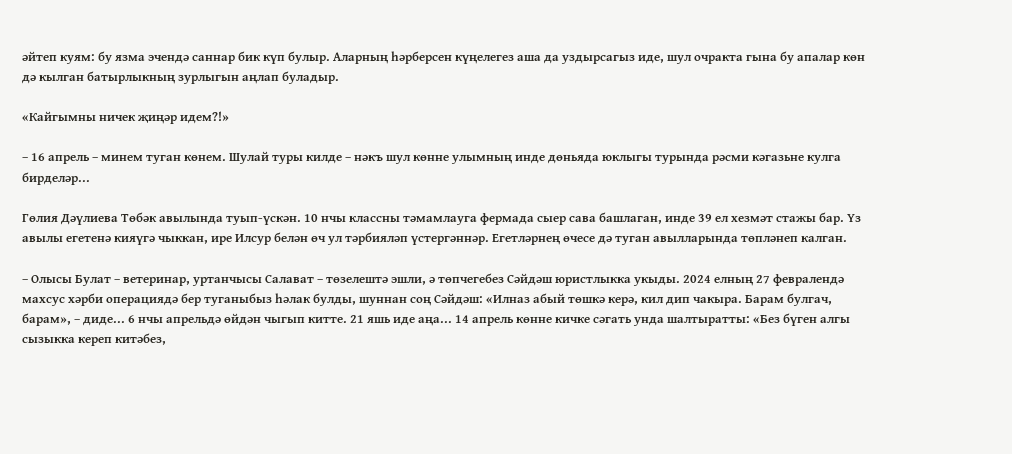әйтеп куям: бу язма эчендә саннар бик күп булыр. Аларның һәрберсен күңелегез аша да уздырсагыз иде, шул очракта гына бу апалар көн дә кылган батырлыкның зурлыгын аңлап буладыр.

«Кайгымны ничек җиңәр идем?!»

– 16 апрель – минем туган көнем. Шулай туры килде – нәкъ шул көнне улымның инде дөньяда юклыгы турында рәсми кәгазьне кулга бирделәр...

Гөлия Дәүлиева Төбәк авылында туып-үскән. 10 нчы классны тәмамлауга фермада сыер сава башлаган, инде 39 ел хезмәт стажы бар. Үз авылы егетенә кияүгә чыккан, ире Илсур белән өч ул тәрбияләп үстергәннәр. Егетләрнең өчесе дә туган авылларында төпләнеп калган.

– Олысы Булат – ветеринар, уртанчысы Салават – төзелештә эшли, ә төпчегебез Сәйдәш юристлыкка укыды. 2024 елның 27 февралендә махсус хәрби операциядә бер туганыбыз һәлак булды, шуннан соң Сәйдәш: «Илназ абый төшкә керә, кил дип чакыра. Барам булгач, барам», – диде... 6 нчы апрельдә өйдән чыгып китте. 21 яшь иде аңа... 14 апрель көнне кичке сәгать унда шалтыратты: «Без бүген алгы сызыкка кереп китәбез,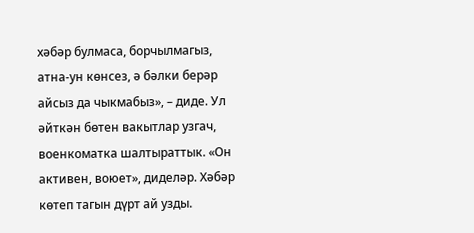хәбәр булмаса, борчылмагыз, атна-ун көнсез, ә бәлки берәр айсыз да чыкмабыз», – диде. Ул әйткән бөтен вакытлар узгач, военкоматка шалтыраттык. «Он активен, воюет», диделәр. Хәбәр көтеп тагын дүрт ай узды.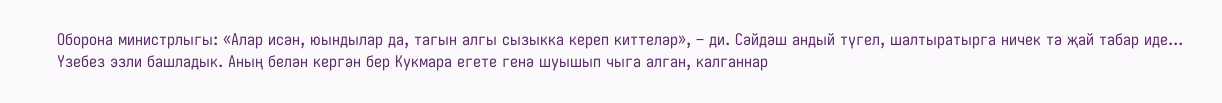Оборона министрлыгы: «Алар исән, юындылар да, тагын алгы сызыкка кереп киттеләр», – ди. Сәйдәш андый түгел, шалтыратырга ничек тә җай табар иде... Үзебез эзли башладык. Аның белән кергән бер Кукмара егете генә шуышып чыга алган, калганнар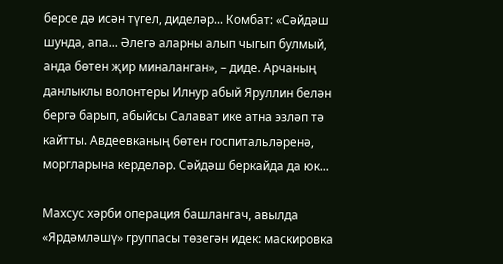берсе дә исән түгел, диделәр... Комбат: «Сәйдәш шунда, апа... Әлегә аларны алып чыгып булмый, анда бөтен җир миналанган», – диде. Арчаның данлыклы волонтеры Илнур абый Яруллин белән бергә барып, абыйсы Салават ике атна эзләп тә кайтты. Авдеевканың бөтен госпитальләренә, моргларына керделәр. Сәйдәш беркайда да юк...

Махсус хәрби операция башлангач, авылда «Ярдәмләшү» группасы төзегән идек: маскировка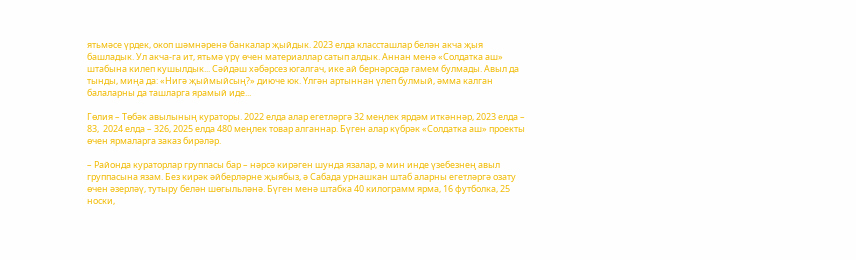ятьмәсе үрдек, окоп шәмнәренә банкалар җыйдык. 2023 елда классташлар белән акча җыя башладык. Ул акча-га ит, ятьмә үрү өчен материаллар сатып алдык. Аннан менә «Солдатка аш» штабына килеп кушылдык... Сәйдәш хәбәрсез югалгач, ике ай бернәрсәдә гамем булмады. Авыл да тынды, миңа да: «Нигә җыймыйсың?» диюче юк. Үлгән артыннан үлеп булмый, әмма калган балаларны да ташларга ярамый иде...

Гөлия – Төбәк авылының кураторы. 2022 елда алар егетләргә 32 меңлек ярдәм иткәннәр, 2023 елда – 83,  2024 елда – 326, 2025 елда 480 меңлек товар алганнар. Бүген алар күбрәк «Солдатка аш» проекты  өчен ярмаларга заказ бирәләр.

– Районда кураторлар группасы бар – нәрсә кирәген шунда язалар, ә мин инде үзебезнең авыл группасына язам. Без кирәк әйберләрне җыябыз, ә Сабада урнашкан штаб аларны егетләргә озату өчен әзерләү, тутыру белән шөгыльләнә. Бүген менә штабка 40 килограмм ярма, 16 футболка, 25 носки,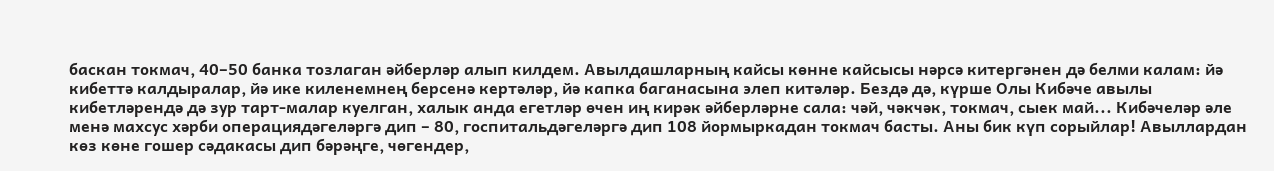баскан токмач, 40–50 банка тозлаган әйберләр алып килдем. Авылдашларның кайсы көнне кайсысы нәрсә китергәнен дә белми калам: йә кибеттә калдыралар, йә ике киленемнең берсенә кертәләр, йә капка баганасына элеп китәләр. Бездә дә, күрше Олы Кибәче авылы кибетләрендә дә зур тарт-малар куелган, халык анда егетләр өчен иң кирәк әйберләрне сала: чәй, чәкчәк, токмач, сыек май... Кибәчеләр әле менә махсус хәрби операциядәгеләргә дип – 80, госпитальдәгеләргә дип 108 йормыркадан токмач басты. Аны бик күп сорыйлар! Авыллардан көз көне гошер сәдакасы дип бәрәңге, чөгендер,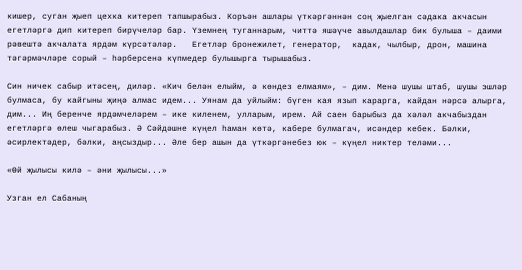кишер, суган җыеп цехка китереп тапшырабыз. Коръән ашлары үткәргәннән соң җыелган сәдака акчасын егетләргә дип китереп бирүчеләр бар. Үземнең туганнарым, читтә яшәүче авылдашлар бик булыша – даими рәвештә акчалата ярдәм күрсәтәләр.   Егетләр бронежилет, генератор,  кадак, чылбыр, дрон, машина тәгәрмәчләре сорый – һәрберсенә күпмедер булышырга тырышабыз.

Син ничек сабыр итәсең, диләр. «Кич белән елыйм, ә көндез елмаям», – дим. Менә шушы штаб, шушы эшләр булмаса, бу кайгыны җиңә алмас идем... Уянам да уйлыйм: бүген кая язып карарга, кайдан нәрсә алырга, дим... Иң беренче ярдәмчеләрем – ике киленем, улларым, ирем. Ай саен барыбыз да хәләл акчабыздан егетләргә өлеш чыгарабыз. Ә Сәйдәшне күңел һаман көтә, кабере булмагач, исәндер кебек. Бәлки, әсирлектәдер, бәлки, аңсыздыр... Әле бер ашын да үткәргәнебез юк – күңел никтер теләми...

«Өй җылысы килә – әни җылысы...»

Узган ел Сабаның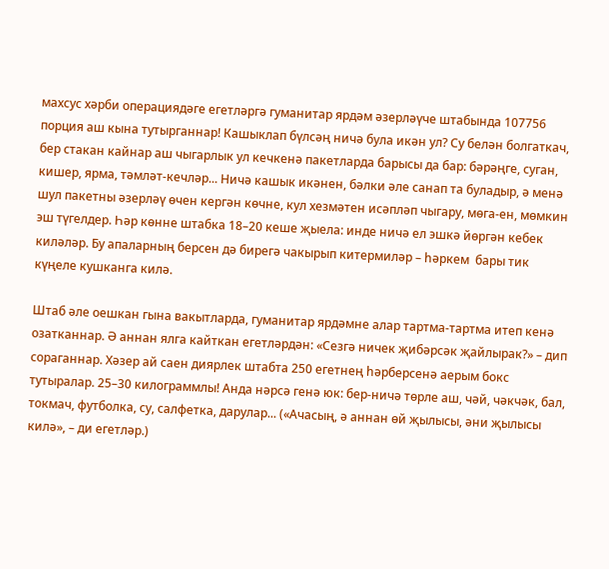махсус хәрби операциядәге егетләргә гуманитар ярдәм әзерләүче штабында 107756 порция аш кына тутырганнар! Кашыклап бүлсәң ничә була икән ул? Су белән болгаткач, бер стакан кайнар аш чыгарлык ул кечкенә пакетларда барысы да бар: бәрәңге, суган, кишер, ярма, тәмләт-кечләр... Ничә кашык икәнен, бәлки әле санап та буладыр, ә менә шул пакетны әзерләү өчен кергән көчне, кул хезмәтен исәпләп чыгару, мөга-ен, мөмкин эш түгелдер. Һәр көнне штабка 18–20 кеше җыела: инде ничә ел эшкә йөргән кебек киләләр. Бу апаларның берсен дә бирегә чакырып китермиләр – һәркем  бары тик күңеле кушканга килә.

Штаб әле оешкан гына вакытларда, гуманитар ярдәмне алар тартма-тартма итеп кенә озатканнар. Ә аннан ялга кайткан егетләрдән: «Сезгә ничек җибәрсәк җайлырак?» – дип сораганнар. Хәзер ай саен диярлек штабта 250 егетнең һәрберсенә аерым бокс тутыралар. 25–30 килограммлы! Анда нәрсә генә юк: бер-ничә төрле аш, чәй, чәкчәк, бал, токмач, футболка, су, салфетка, дарулар... («Ачасың, ә аннан өй җылысы, әни җылысы килә», – ди егетләр.)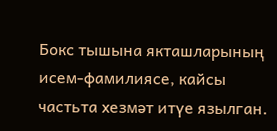Бокс тышына якташларының исем-фамилиясе, кайсы частьта хезмәт итүе язылган.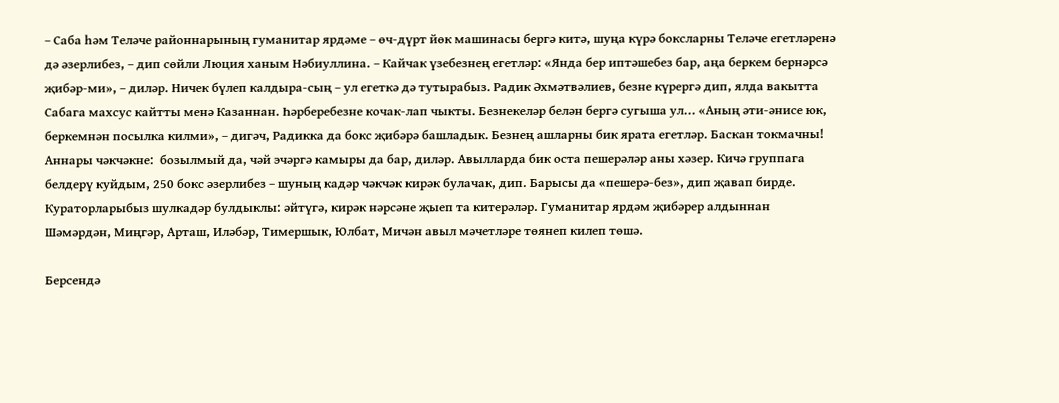– Саба һәм Теләче районнарының гуманитар ярдәме – өч-дүрт йөк машинасы бергә китә, шуңа күрә боксларны Теләче егетләренә дә әзерлибез, – дип сөйли Люция ханым Нәбиуллина. – Кайчак үзебезнең егетләр: «Янда бер иптәшебез бар, аңа беркем бернәрсә җибәр-ми», – диләр. Ничек бүлеп калдыра-сың – ул егеткә дә тутырабыз. Радик Әхмәтвәлиев, безне күрергә дип, ялда вакытта Сабага махсус кайтты менә Казаннан. Һәрберебезне кочак-лап чыкты. Безнекеләр белән бергә сугыша ул... «Аның әти-әнисе юк, беркемнән посылка килми», – дигәч, Радикка да бокс җибәрә башладык. Безнең ашларны бик ярата егетләр. Баскан токмачны! Аннары чәкчәкне:  бозылмый да, чәй эчәргә камыры да бар, диләр. Авылларда бик оста пешерәләр аны хәзер. Кичә группага белдерү куйдым, 250 бокс әзерлибез – шуның кадәр чәкчәк кирәк булачак, дип. Барысы да «пешерә-без», дип җавап бирде. Кураторларыбыз шулкадәр булдыклы: әйтүгә, кирәк нәрсәне җыеп та китерәләр. Гуманитар ярдәм җибәрер алдыннан Шәмәрдән, Миңгәр, Арташ, Иләбәр, Тимершык, Юлбат, Мичән авыл мәчетләре төянеп килеп төшә.

Берсендә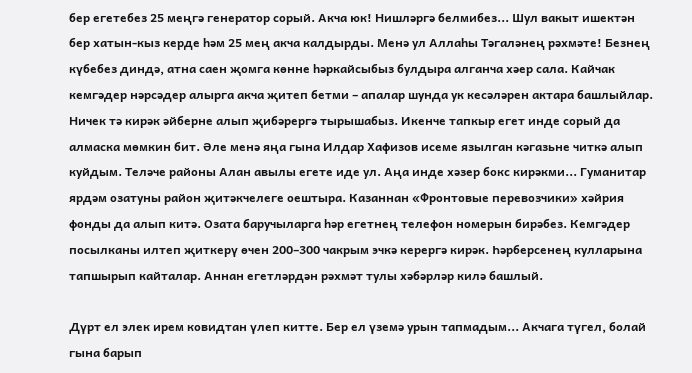бер егетебез 25 меңгә генератор сорый. Акча юк! Нишләргә белмибез... Шул вакыт ишектән бер хатын-кыз керде һәм 25 мең акча калдырды. Менә ул Аллаһы Тәгаләнең рәхмәте! Безнең күбебез диндә, атна саен җомга көнне һәркайсыбыз булдыра алганча хәер сала. Кайчак кемгәдер нәрсәдер алырга акча җитеп бетми – апалар шунда ук кесәләрен актара башлыйлар. Ничек тә кирәк әйберне алып җибәрергә тырышабыз. Икенче тапкыр егет инде сорый да алмаска мөмкин бит. Әле менә яңа гына Илдар Хафизов исеме язылган кәгазьне читкә алып куйдым. Теләче районы Алан авылы егете иде ул. Аңа инде хәзер бокс кирәкми... Гуманитар ярдәм озатуны район җитәкчелеге оештыра. Казаннан «Фронтовые перевозчики» хәйрия фонды да алып китә. Озата баручыларга һәр егетнең телефон номерын бирәбез. Кемгәдер посылканы илтеп җиткерү өчен 200–300 чакрым эчкә керергә кирәк. Һәрберсенең кулларына тапшырып кайталар. Аннан егетләрдән рәхмәт тулы хәбәрләр килә башлый.

Дүрт ел элек ирем ковидтан үлеп китте. Бер ел үземә урын тапмадым... Акчага түгел, болай гына барып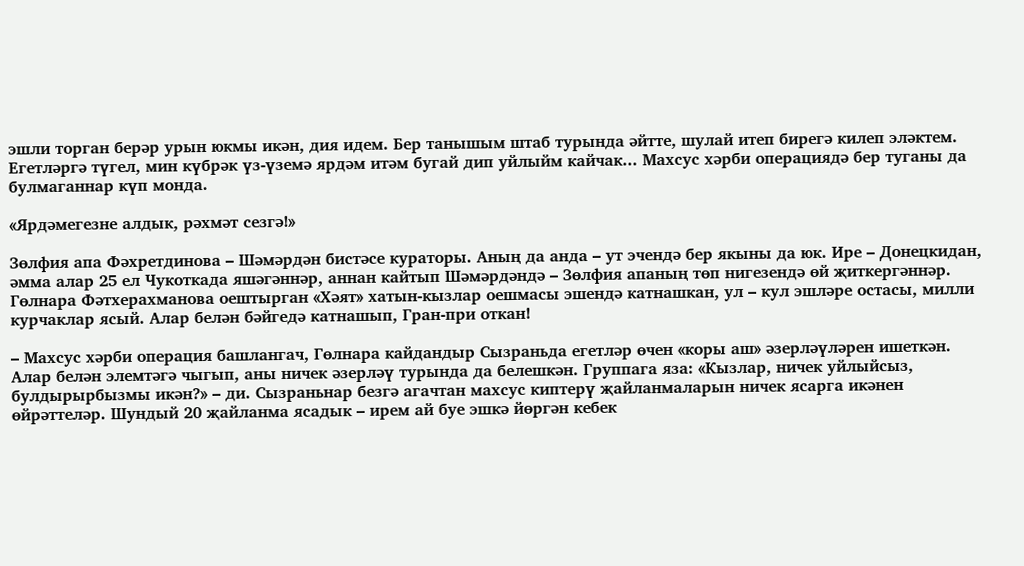эшли торган берәр урын юкмы икән, дия идем. Бер танышым штаб турында әйтте, шулай итеп бирегә килеп эләктем. Егетләргә түгел, мин күбрәк үз-үземә ярдәм итәм бугай дип уйлыйм кайчак... Махсус хәрби операциядә бер туганы да булмаганнар күп монда.

«Ярдәмегезне алдык, рәхмәт сезгә!»

Зөлфия апа Фәхретдинова – Шәмәрдән бистәсе кураторы. Аның да анда – ут эчендә бер якыны да юк. Ире – Донецкидан, әмма алар 25 ел Чукоткада яшәгәннәр, аннан кайтып Шәмәрдәндә – Зөлфия апаның төп нигезендә өй җиткергәннәр. Гөлнара Фәтхерахманова оештырган «Хәят» хатын-кызлар оешмасы эшендә катнашкан, ул – кул эшләре остасы, милли курчаклар ясый. Алар белән бәйгедә катнашып, Гран-при откан!

– Махсус хәрби операция башлангач, Гөлнара кайдандыр Сызраньда егетләр өчен «коры аш» әзерләүләрен ишеткән. Алар белән элемтәгә чыгып, аны ничек әзерләү турында да белешкән. Группага яза: «Кызлар, ничек уйлыйсыз, булдырырбызмы икән?» – ди. Сызраньнар безгә агачтан махсус киптерү җайланмаларын ничек ясарга икәнен өйрәттеләр. Шундый 20 җайланма ясадык – ирем ай буе эшкә йөргән кебек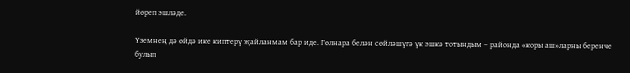йөреп эшләде.

Үземнең дә өйдә ике киптерү җайланмам бар иде. Гөлнара белән сөйләшүгә үк эшкә тотындым – районда «коры аш»ларны беренче булып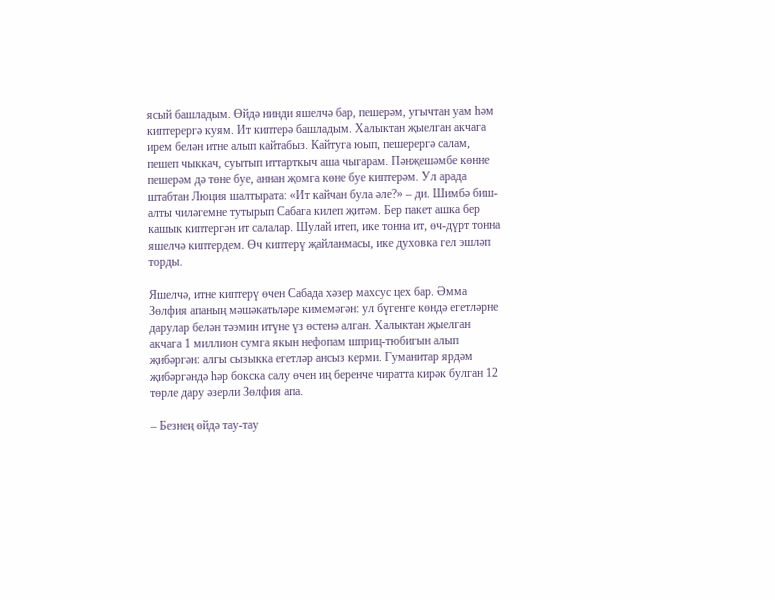ясый башладым. Өйдә нинди яшелчә бар, пешерәм, угычтан уам һәм киптерергә куям. Ит киптерә башладым. Халыктан җыелган акчага ирем белән итне алып кайтабыз. Кайтуга юып, пешерергә салам, пешеп чыккач, суытып иттарткыч аша чыгарам. Пәнҗешәмбе көнне пешерәм дә төне буе, аннан җомга көне буе киптерәм. Ул арада штабтан Люция шалтырата: «Ит кайчан була әле?» – ди. Шимбә биш-алты чиләгемне тутырып Сабага килеп җитәм. Бер пакет ашка бер кашык киптергән ит салалар. Шулай итеп, ике тонна ит, өч-дүрт тонна яшелчә киптердем. Өч киптерү җайланмасы, ике духовка гел эшләп торды.

Яшелчә, итне киптерү өчен Сабада хәзер махсус цех бар. Әмма Зөлфия апаның мәшәкатьләре кимемәгән: ул бүгенге көндә егетләрне дарулар белән тәэмин итүне үз өстенә алган. Халыктан җыелган  акчага 1 миллион сумга якын нефопам шприц-тюбигын алып җибәргән: алгы сызыкка егетләр ансыз керми. Гуманитар ярдәм җибәргәндә һәр бокска салу өчен иң беренче чиратта кирәк булган 12 төрле дару әзерли Зөлфия апа.

– Безнең өйдә тау-тау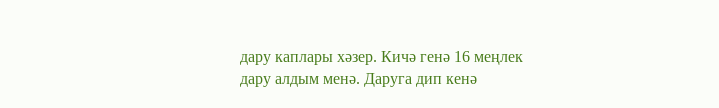дару каплары хәзер. Кичә генә 16 меңлек дару алдым менә. Даруга дип кенә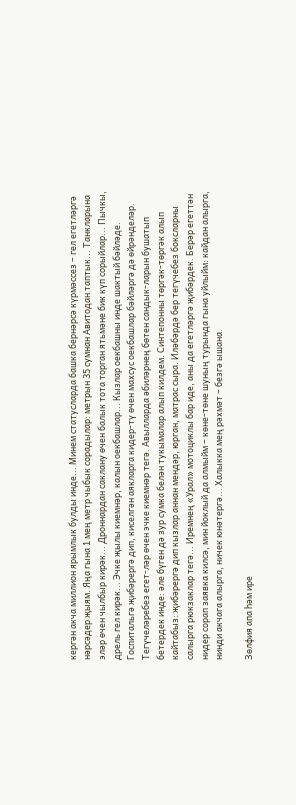кергән акча миллион ярымлык булды инде... Минем статусларда башка бернәрсә күрмәссез – гел егетләргә нәрсәдер җыям. Яңа гына 1 мең метр чыбык сорадылар: метрын 35 сумнан Авитодан таптык... Танкларына эләр өчен чылбыр кирәк... Дроннардан саклану өчен балык тота торган ятьмәне бик күп сорыйлар... Пычкы, дрель гел кирәк... Эчке җылы киемнәр, калын оекбашлар... Кызлар оекбашны инде шактый бәйләде. Госпитальгә җибәрергә дип, киселгән аякларга кидер-тү өчен махсус оекбашлар бәйләргә дә өйрәнделәр. Тегүчеләребез егет-ләр өчен эчке киемнәр тегә. Авылларда әбиләрнең бөтен сандык-ларын бушатып бетердек инде: әле бүген дә зур сумка белән тукымалар алып килдем. Синтепонны төргәк-төргәк алып кайтабыз: җибәрергә дип кызлар аннан мендәр, юрган, матрас сыра. Иләбәрдә бер тегүчебез боксларны салырга рюкзаклар тегә... Иремнең «Урал» мотоциклы бар иде, аны да егетләргә җибәрдек. Берәр егеттән нидер сорап заявка килсә, мин йоклый да алмыйм – көне-төне шуның турында гына уйлыйм: кайдан алырга, нинди акчага алырга, ничек юнәтергә... Халыкка мең рәхмәт – безгә ышана.

Зөлфия апа һәм ире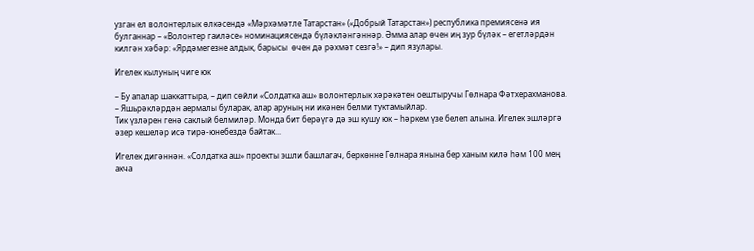узган ел волонтерлык өлкәсендә «Мәрхәмәтле Татарстан» («Добрый Татарстан») республика премиясенә ия булганнар – «Волонтер гаиләсе» номинациясендә бүләкләнгәннәр. Әмма алар өчен иң зур бүләк – егетләрдән килгән хәбәр: «Ярдәмегезне алдык, барысы  өчен дә рәхмәт сезгә!» – дип язулары.

Игелек кылуның чиге юк

– Бу апалар шаккаттыра, – дип сөйли «Солдатка аш» волонтерлык хәрәкәтен оештыручы Гөлнара Фәтхерахманова. – Яшьрәкләрдән аермалы буларак, алар аруның ни икәнен белми туктамыйлар.
Тик үзләрен генә саклый белмиләр. Монда бит берәүгә дә эш кушу юк – һәркем үзе белеп алына. Игелек эшләргә әзер кешеләр исә тирә-юнебездә байтак...

Игелек дигәннән. «Солдатка аш» проекты эшли башлагач, беркөнне Гөлнара янына бер ханым килә һәм 100 мең акча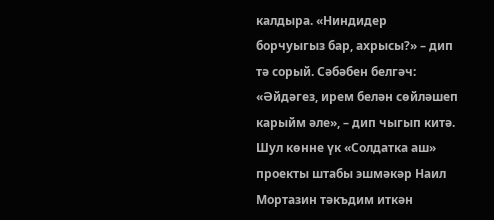калдыра. «Ниндидер борчуыгыз бар, ахрысы?» – дип тә сорый. Сәбәбен белгәч: «Әйдәгез, ирем белән сөйләшеп карыйм әле», – дип чыгып китә. Шул көнне үк «Солдатка аш» проекты штабы эшмәкәр Наил Мортазин тәкъдим иткән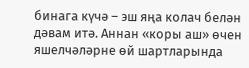бинага күчә – эш яңа колач белән дәвам итә. Аннан «коры аш» өчен яшелчәләрне өй шартларында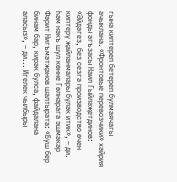гына киптереп бетереп булмаячагы ачыклана. «Фронтовые перевозчики» хәйрия фонды әгъзасы Наил Гыйләҗетдинов: «Әйдәгез, без сезгә производство өчен киптерү җайланмалары бүләк итик», – ди. Һәм нәкъ шул көнне Гөлнарага эшмәкәр Фәрит Нигъмәтҗанов шалтырата: «Буш бер бинам бар, кирәк булса, файдалана аласыз», – ди... Игелек чылбыры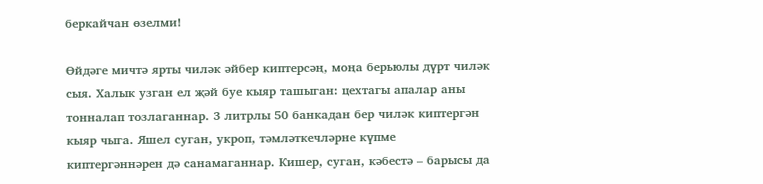беркайчан өзелми!

Өйдәге мичтә ярты чиләк әйбер киптерсәң, моңа берьюлы дүрт чиләк сыя. Халык узган ел җәй буе кыяр ташыган: цехтагы апалар аны тонналап тозлаганнар. 3 литрлы 50 банкадан бер чиләк киптергән кыяр чыга. Яшел суган, укроп, тәмләткечләрне күпме киптергәннәрен дә санамаганнар. Кишер, суган, кәбестә – барысы да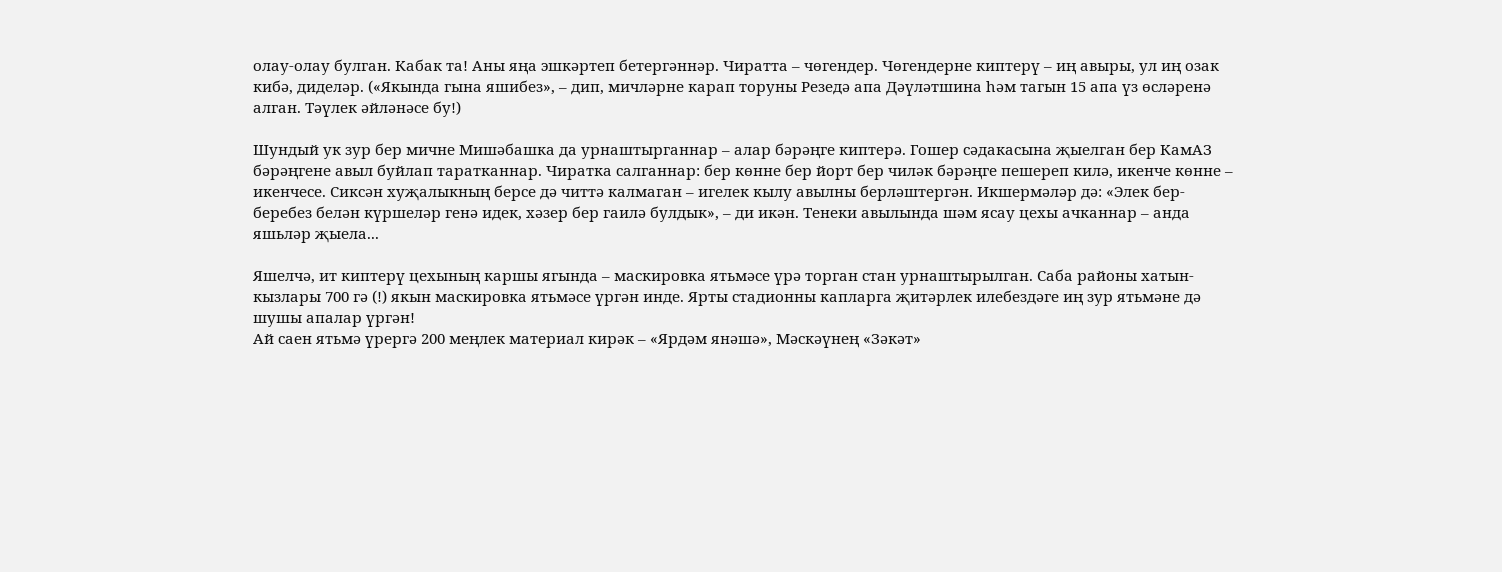олау-олау булган. Кабак та! Аны яңа эшкәртеп бетергәннәр. Чиратта – чөгендер. Чөгендерне киптерү – иң авыры, ул иң озак кибә, диделәр. («Якында гына яшибез», – дип, мичләрне карап торуны Резедә апа Дәүләтшина һәм тагын 15 апа үз өсләренә алган. Тәүлек әйләнәсе бу!)

Шундый ук зур бер мичне Мишәбашка да урнаштырганнар – алар бәрәңге киптерә. Гошер сәдакасына җыелган бер КамАЗ бәрәңгене авыл буйлап таратканнар. Чиратка салганнар: бер көнне бер йорт бер чиләк бәрәңге пешереп килә, икенче көнне – икенчесе. Сиксән хуҗалыкның берсе дә читтә калмаган – игелек кылу авылны берләштергән. Икшермәләр дә: «Элек бер-беребез белән күршеләр генә идек, хәзер бер гаилә булдык», – ди икән. Тенеки авылында шәм ясау цехы ачканнар – анда яшьләр җыела...

Яшелчә, ит киптерү цехының каршы ягында – маскировка ятьмәсе үрә торган стан урнаштырылган. Саба районы хатын-кызлары 700 гә (!) якын маскировка ятьмәсе үргән инде. Ярты стадионны капларга җитәрлек илебездәге иң зур ятьмәне дә шушы апалар үргән!
Ай саен ятьмә үрергә 200 меңлек материал кирәк – «Ярдәм янәшә», Мәскәүнең «Зәкәт»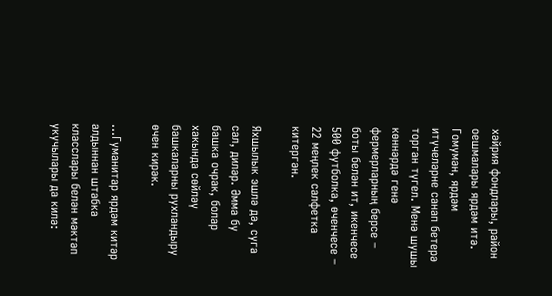хәйрия фондлары, район оешмалары ярдәм итә. Гомумән, ярдәм итүчеләрне санап бетерә торган түгел. Менә шушы көннәрдә генә фермерларның берсе – боты белән ит, икенчесе 500 футболка, өченчесе – 22 меңлек салфетка китергән.

Яхшылык эшлә дә, суга сал, диләр. Әмма бу башка очрак, болар хакында сөйләү башкаларны рухландыру өчен кирәк.

...Гуманитар ярдәм китәр алдыннан штабка класслары белән мәктәп укучылары да килә: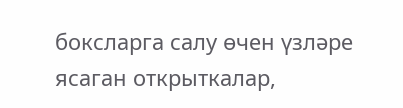боксларга салу өчен үзләре ясаган открыткалар,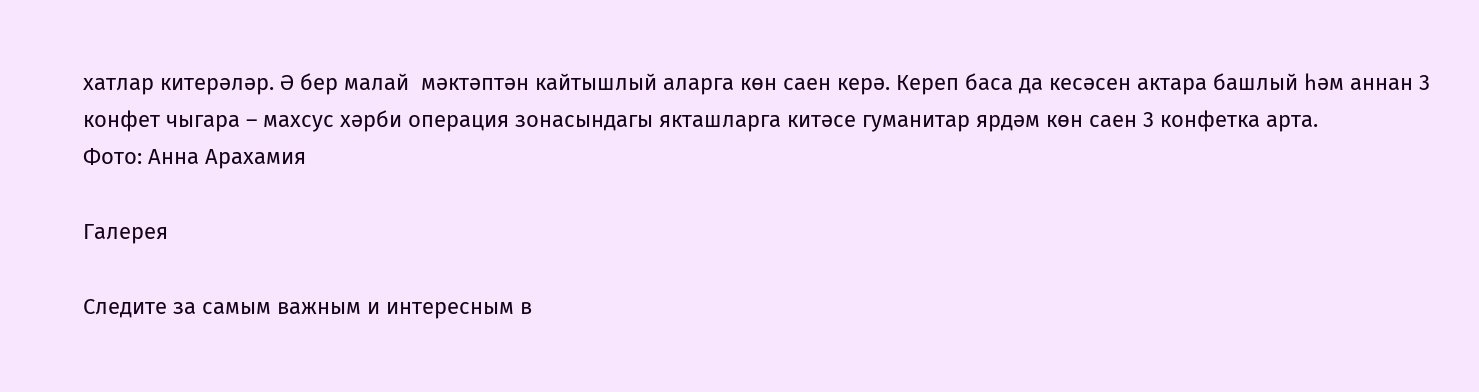хатлар китерәләр. Ә бер малай  мәктәптән кайтышлый аларга көн саен керә. Кереп баса да кесәсен актара башлый һәм аннан 3 конфет чыгара – махсус хәрби операция зонасындагы якташларга китәсе гуманитар ярдәм көн саен 3 конфетка арта.
Фото: Анна Арахамия

Галерея

Следите за самым важным и интересным в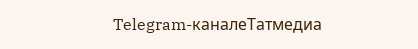Telegram-каналеТатмедиа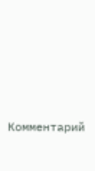Комментарий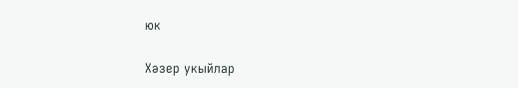юк

Хәзер укыйлар